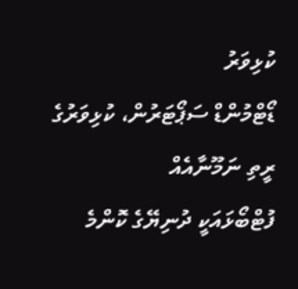ކުޅިވަރު
ޑޯޓްމުންޑް ސަޕޯޓަރުން، ކުޅިވަރުގެ ރީތި ނަމޫނާއެއް
ފުޓްބޯޅައަކީ ދުނިޔޭގެ ކޮންމެ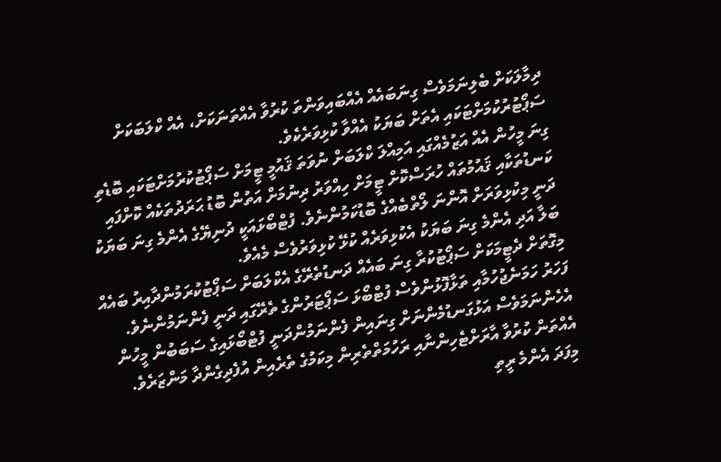ދިމާލަކަށް ބެލިނަމަވެސް ގިނަބައެއް އެއްބައިވަންތަ ކުރުވާ އެއްތަނަކަށް، އެއް ކްލަބަކަށް ސަޕޯޓުރުކުމަށްޓަކައި އެތަށް ބަޔަކު އެއްވާ ކުޅިވަރެކެވެ.
ގިނަ މީހުން އެއް އަޒުމެއްގައި އަމިއްލަ ކްލަބަށް ނުވަތަ ޤައުމީ ޓީމަށް ސަޕޯޓުކުރުމަށްޓަކައި ބޮޑެތި ކަނޑުތަކާއި ޤައުމުތައް ހުރަސްކޮށް ޓީމަށް ހިއްވަރު ދިނުމަށް އަތުން ބޮޑު ޙަރަދުތަކެއް ކޮށްފައި ދަނީ މިކުޅިވަރަށް އޮންނަ ލޯތްބެއްގެ ބޮޑުކަމުންނެވެ. ފުޓްބޯޅައަކީ ދުނިޔޭގެ އެންމެ ގިނަ ބަޔަކު ބަލާ އަދި އެންމެ ގިނަ ބަޔަކު އެކުޅިވަރެއް ކުޅޭ ކުޅިވަރުވެސް މެއެވެ.
މިގޮތަށް ދެޓީމަކަށް ސަޕޯޓުކުރާ ގިނަ ބައެއް ދަނޑުތެރޭގެ އެކްލަބަށް ސަޕޯޓުކުރަމުންދާއިރު ބައެއް ފަހަރު ހަމަނެޖުހުމާއި ތަޅާފޮޅުންވެސް ފުޓްބޯޅަ ސަޕޯޓަރުންގެ ތެރޭގައި ދަނީ ފެންނަމުންނެވެ. އެހެންނަމަވެސް އަޅުގަނޑުމެންނަށް ގިނައިން ފެންނަމުންދަނީ ފުޓްބޯޅައިގެ ސަބަބުން މީހުން އެއްތަން ކުރުވާ އާރަށްޓެހިންނާއި ރަހުމަތްތެރިން މިކަމުގެ ތެރެއިން އުފެދިގެންދާ މަންޒަރެވެ.
މިފަދަ އެންމެ ރީތި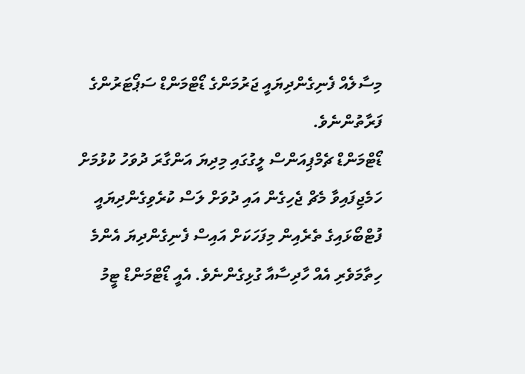މިސާލެއް ފެނިގެންދިޔައީ ޖަރުމަންގެ ޑޯޓްމަންޑް ސަޕޯޓަރުންގެ ފަރާތުންނެވެ.
ޑޯޓްމަންޑް ޗެމްޕިއަންސް ލީގުގައި މިދިޔަ އަންގާރަ ދުވަހު ކުޅުމަށް ހަމެޖިފައިވާ މެޗް ޖެހިގެން އައި ދުވަށް ލަސް ކުރެވިގެންދިޔައީ ފުޓްބޯޅައިގެ ތެރެއިން މިފަހަކަށް އައިސް ފެނިގެންދިޔަ އެންމެ ހިތާމަވެރި އެއް ހާދިސާއާ ގުޅިގެންނެވެ. އެއީ ޑޯޓްމަންޑް ޓީމު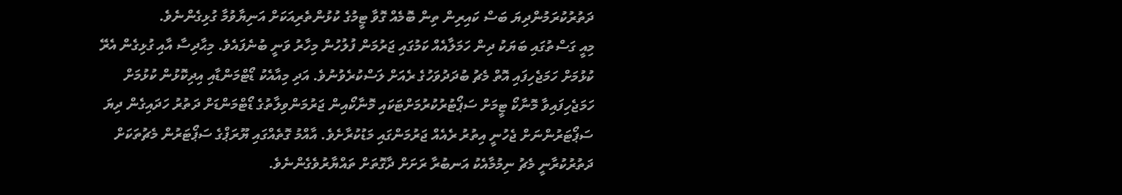ދަތުރުކުރަމުންދިޔަ ބަސް ކައިރިން ތިން ބޮމެއް ގޮވާ ޓީމުގެ ކުޅުންތެރިއަކަށް އަނިޔާވުމާ ގުޅިގެންނެވެ.
މިއީ ގަސްތުގައި ބަޔަކު ދިން ހަމަލާއެއް ކަމުގައި ޖަރުމަން ފުލުހުން މިހާރު ވަނީ ބުނެފައެވެ. މިޙާދިސާ އާއި ގުޅިގެން އެރޭ ކުޅުމަށް ހަމަޖެހިފައި އޮތް މެޗު ބުދަދުވަހުގެ ރެއަށް ލަސްކުރެވުނުވެ. އަދި މިއާއެކު ޑޯޓްމަންޑާއި އިދިކޮޅުން ކުޅުމަށް ހަމަޖެހިފައިވާ މޮނާކޯ ޓީމަށް ސަޕޯޓުރުކުރުމަށްޓަކައި މޮނާކޯއިން ޖަރުމަންވިލާތުގެ ޑޯޓްމަންޑަށް ދަތުރު ހަދައިގެން ދިޔަ ސަޕޯޓަރުންނަށް ޖެހުނީ އިތުރު ރެއެއް ޖަރުމަންގައި މަޑުކުރާށެވެ. އާއްމު ގޮތެއްގައި ޔޫރަޕްގެ ސަޕޯޓަރުން މެޗުތަކަށް ދަތުރުކުރާނީ މެޗު ނިމުމާއެކު އަނބުރާ ރަށަށް ދާގޮތަށް ތައްޔާރުވެގެންނެވެ.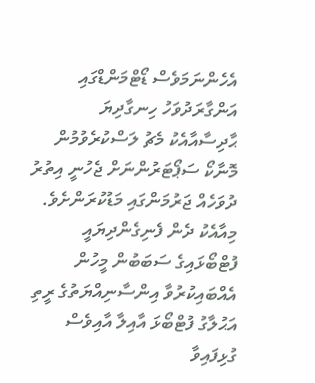އެހެންނަމަވެސް ޑޯޓްމަންޑްގައި އަންގާރަދުވަހު ހިނގާދިޔަ ޙާދިސާއާއެކު މެޗު ލަސްކުރެވުމުން މޮނާކޯ ސަޕޯޓަރުންނަށް ޖެހުނީ އިތުރު ދުވަހެއް ޖަރުމަންގައި މަޑުކުރަންށެވެ. މިއާއެކު ދެން ފެނިގެންދިޔައީ ފުޓްބޯޅައިގެ ސަބަބުން މީހުން އެއްބައިކުރުވާ އިންސާނިއްޔަތުގެ ރީތި އަޙުލާގު ފުޓްބޯޅަ އާއިލާ އާއިވެސް ގުޅިފައިވާ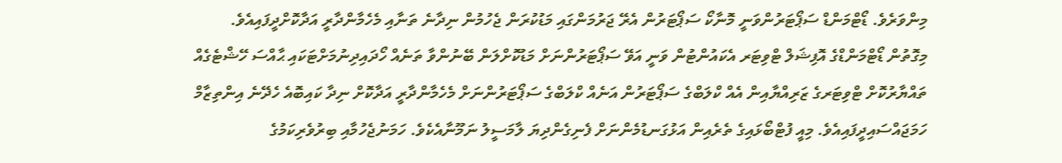މިންވަރެވެ. ޑޯޓްމަންޑް ސަޕޯޓަރުންވަނީ މޮނާކޯ ސަޕޯޓަރުން އެރޭ ޖަރުމަންގައި މަޑުކުރަން ޖެހުމުން ނިދާނެ ތަނާއި މެހެމާންދާރީ އަދާކޮށްދީފައިއެވެ.
މިގޮތުން ޑޯޓްމަންޑްގެ އޮފިޝަލް ޓްވިޓަރ އެކައުންޓުން ވަނީ އަވޭ ސަޕޯޓަރުންނަށް މަޑުކޮށްލަން ބޭނުންވާ ތަނެއް ހޯދައިދިނުމަށްޓަކައި ޙާއްސަ ހޭޝްޓެގެއް ތައްޔާރުކޮށް ޓްވިޓަރގެ ޒަރިއްޔާއިން އެއް ކްލަބްގެ ސަޕޯޓަރުން އަނެއް ކްލަބްގެ ސަޕޯޓަރުންނަށް މެހެމާންދާރީ އަދާކޮށް ނިދާ ކައިބޮއެ ހެދޭނެ އިންތިޒާމް ހަމަޖައްސައިދީފައިއެވެ. މިއީ ފުޓްބޯޅައިގެ ތެރެއިން އަޅުގަނޑުމެންނަށް ފެނިގެންދިޔަ ލާމަސީލު ނަމޫނާއެކެވެ. ހަމަނުޖެހުމާއި ބިރުވެރިކަމުގެ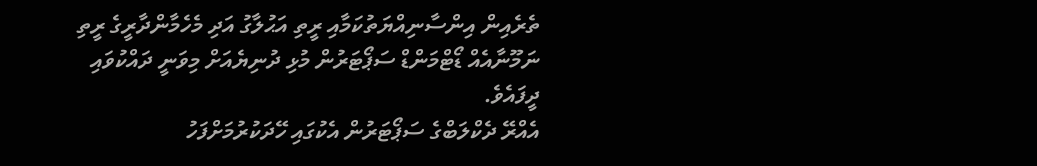ތެރެއިން އިންސާނިއްޔަތުކަމާއި ރީތި އަޙުލާގު އަދި މެހެމާންދާރީގެ ރީތި ނަމޫނާއެއް ޑޯޓްމަންޑް ސަޕޯޓަރުން މުޅި ދުނިޔެއަށް މިވަނީ ދައްކުވައި ދީފައެވެ.
އެއްރޭ ދެކްލަބްގެ ސަޕޯޓަރުން އެކުގައި ހޭދަކުރުމަށްފަހު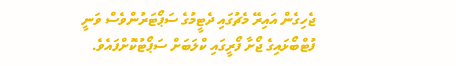ޖެހިގެން އައިރޭ މެޗުގައި ދެޓީމުގެ ސަޕޯޓަރުންވެސް ވަނީ ފުޓްބޯޅައިގެ ޖޯށާ ފޯރީގައި ކްލަބަށް ސަޕޯޓުކޮށްފައެވެ.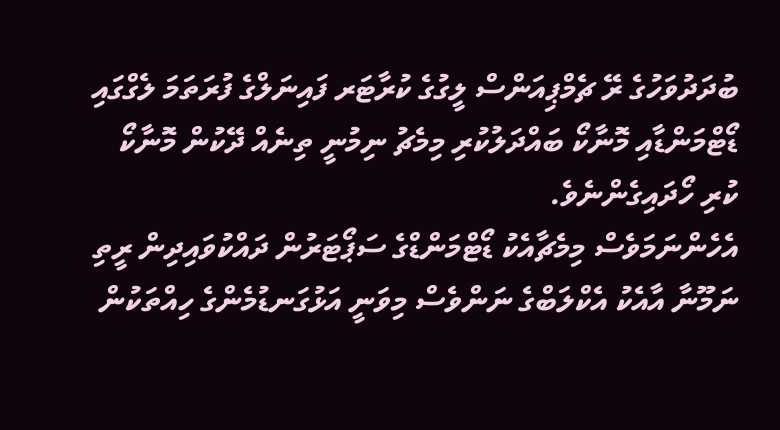ބުދަދުވަހުގެ ރޭ ޗެމްޕިއަންސް ލީގުގެ ކުރާޓަރ ފައިނަލްގެ ފުރަތަމަ ލެގްގައި ޑޯޓްމަންޑާއި މޮނާކޯ ބައްދަލުކުރި މިމެޗު ނިމުނީ ތިނެއް ދޭކުން މޮނާކޯ ކުރި ހޯދައިގެންނެވެ.
އެހެންނަމަވެސް މިމެޗާއެކު ޑޯޓްމަންޑްގެ ސަޕޯޓަރުން ދައްކުވައިދިން ރީތި ނަމޫނާ އާއެކު އެކްލަބްގެ ނަންވެސް މިވަނީ އަޅުގަނޑުމެންގެ ހިއްތަކުން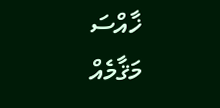ޚާއްސަ މަޤާމެއް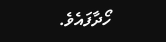ހޯދާފައެވެ.